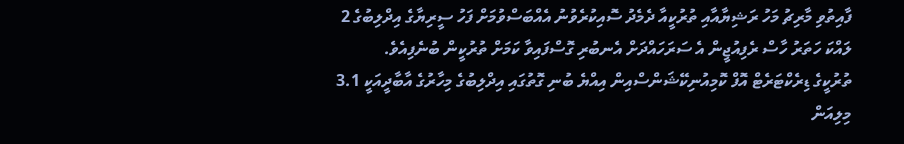ފާއިތުވި މާރިޗު މަހު ރަޝިޔާއާއި ތުރުކީއާ ދެމެދު ސޮއިކުރެވުނު އެއްބަސްވުމަށް ފަހު ސީރިޔާގެ އިދްލިބުގެ 2 ލައްކަ ހަތަރު ހާސް ރެފިއުޖީން އެ ސަރަހައްދަށް އެނބުރި ގޮސްފައިވާ ކަމަށް ތުރުކީން ބުނެފިއެވެ.
ތުރުކީގެ ޑިރެކްޓަރެޓް އޮފް ކޮމިއުނިކޭޝަންސްއިން އިއްޔެ ބުނި ގޮތުގައި އިދްލިބުގެ މިހާރުގެ އާބާދީއަކީ 3.1 މިލިއަން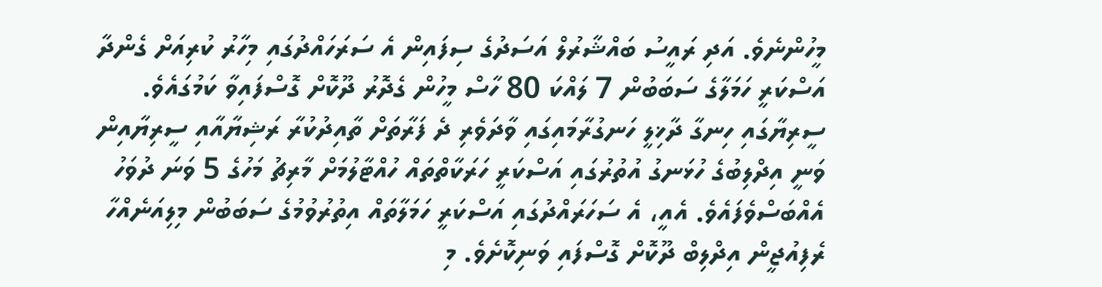މީހުންނެވެ. އަދި ރައީސު ބައްޝާރުލް އަސަދުގެ ސިފައިން އެ ސަރަހައްދުގައި މިހާރު ކުރިއަށް ގެންދާ އަސްކަރީ ހަމަލާގެ ސަބަބުން 7 ލައްކަ 80 ހާސް މީހުން ގެދޮރު ދޫކޮށް ގޮސްފައިވާ ކަމުގައެވެ.
ސީރިޔާގައި ހިނގާ ދާޚިލީ ހަނގުރާމައިގައި ވާދަވެރި ދެ ފަރާތަށް ތާއިދުކުރާ ރަޝިޔާއާއި ސީރިޔާއިން ވަނީ އިދްލިބުގެ ހުޅަނގު އުތުރުގައި އަސްކަރީ ހަރަކާތްތައް ހުއްޓާލުމަށް މާރިޗު މަހުގެ 5 ވަނަ ދުވަހު އެއްބަސްވެފައެވެ. އެއީ، އެ ސަހަރައްދުގައި އަސްކަރީ ހަމަލާތައް އިތުރުވުމުގެ ސަބަބުން މިލިއަނެއްހާ ރެފިއުޖީން އިދްލިބް ދޫކޮށް ގޮސްފައި ވަނިކޮށެވެ. މި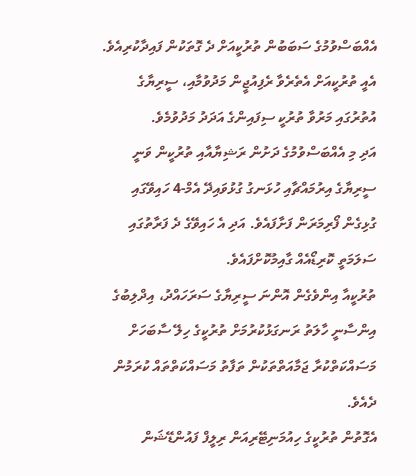އެއްބަސްވުމުގެ ސަބަބުން ތުރުކީއަށް ދެ ގޮތަކުން ފައިދާކުރިއެވެ. އެއީ ތުރުކީއަށް އެތެރެވާ ރެފިއުޖީން މަދުވުމާއި، ސީރިޔާގެ އުތުރުގައި މަރުވާ ތުރުކީ ސިފައިންގެ އަދަދު މަދުވުމެވެ.
އަދި މި އެއްބަސްވުމުގެ ދަށުން ރަޝިޔާއާއި ތުރުކީން ވަނީ ސީރިޔާގެ އިރުމައްޗާއި ހުޅަނގު ގުޅުވައިދޭ އެމް-4 ހައިވޭގައި ގުޅިގެން ފޯރިމަރަން ފަށާފައެވެ. އަދި އެ ހައިވޭގެ ދެ ފަރާތުގައި ސަލަމަތީ ކޮރިޑޯއެއް ގާއިމުކޮށްފައެވެ.
ތުރުކީއާ އިންވެގެން އޮންނަ ސީރިޔާގެ ސަރަހައްދު، އިދްލިބުގެ އިންސާނީ ހާލަތު ރަނގަޅުކުރުމަށް ތުރުކީގެ ހިލޭ ސާބަހަށް މަސައްކަތްކުރާ ޖަމާއަތްތަކުން ތަފާތު މަސައްކަތްތައް ކުރަމުން ދެއެވެ.
އެގޮތުން ތުރުކީގެ ހިއުމަނިޓޭރިއަން ރިލީފް ފައުންޑޭޝަން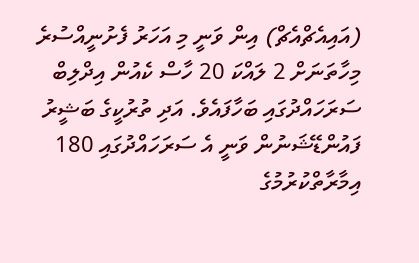(އައިއެޗްއެޗް) އިން ވަނީ މި އަހަރު ފެށުނީއްސުރެ މިހާތަނަށް 2 ލައްކަ 20 ހާސް ކެއުން އިދްލިބް ސަރަހައްދުގައި ބަހާފައެވެ. އަދި ތުރުކީގެ ބަޝީރު ފައުންޑޭޝަނުން ވަނީ އެ ސަރަހައްދުގައި 180 އިމާރާތްކުރުމުގެ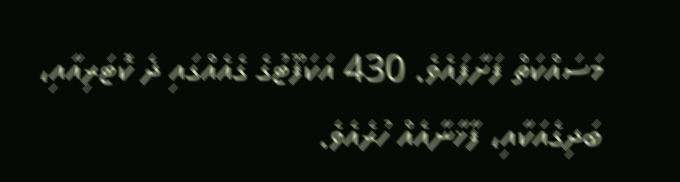މަސައްކަތް ފަށާފައެވެ. 430 އަކަފޫޓުގެ ގެއެއްގައި ދެ ކޮޓަރިއާއި، ބަދިގެއަކާއި، ފާޚާނާއެއް ހުރެއެވެ.